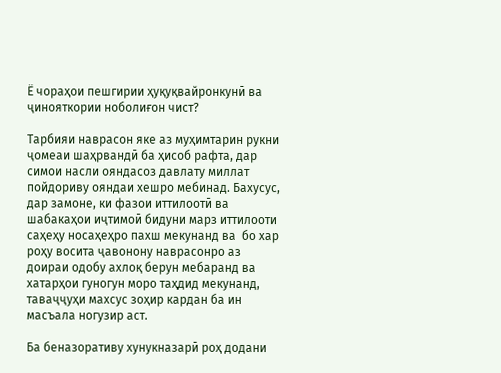Ё чораҳои пешгирии ҳуқуқвайронкунӣ ва ҷинояткории ноболиғон чист?

Тарбияи наврасон яке аз муҳимтарин рукни ҷомеаи шаҳрвандӣ ба ҳисоб рафта, дар симои насли ояндасоз давлату миллат пойдориву ояндаи хешро мебинад. Бахусус, дар замоне, ки фазои иттилоотӣ ва шабакаҳои иҷтимоӣ бидуни марз иттилооти саҳеҳу носаҳеҳро пахш мекунанд ва  бо хар роҳу восита ҷавонону наврасонро аз доираи одобу ахлоқ берун мебаранд ва хатарҳои гуногун моро таҳдид мекунанд, таваҷҷуҳи махсус зоҳир кардан ба ин масъала ногузир аст.

Ба беназоративу хунукназарӣ роҳ додани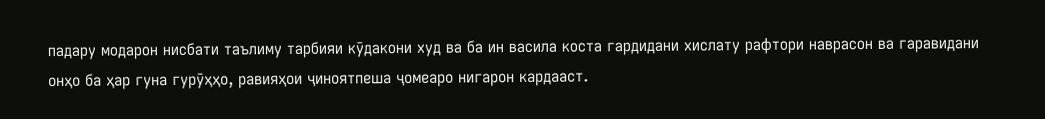падару модарон нисбати таълиму тарбияи кӯдакони худ ва ба ин васила коста гардидани хислату рафтори наврасон ва гаравидани онҳо ба ҳар гуна гурӯҳҳо, равияҳои ҷиноятпеша ҷомеаро нигарон кардааст.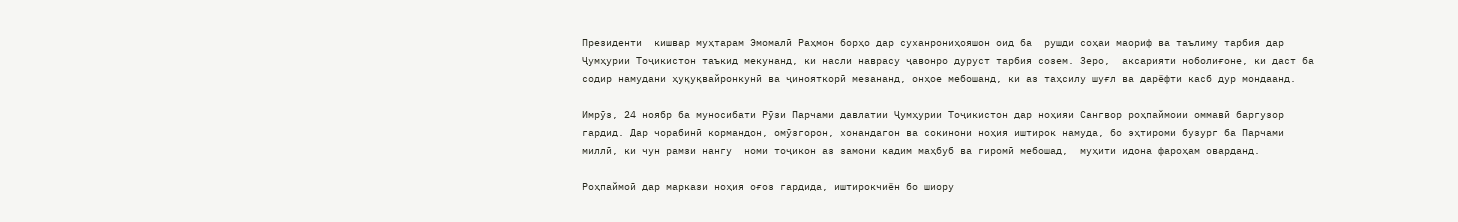Президенти  кишвар муҳтарам Эмомалӣ Раҳмон борҳо дар суханрониҳояшон оид ба  рушди соҳаи маориф ва таълиму тарбия дар Ҷумҳурии Тоҷикистон таъкид мекунанд, ки насли наврасу ҷавонро дуруст тарбия созем. Зеро,  аксарияти ноболиғоне, ки даст ба содир намудани ҳуқуқвайронкунӣ ва ҷинояткорӣ мезананд, онҳое мебошанд, ки аз таҳсилу шуғл ва дарёфти касб дур мондаанд.

Имрӯз, 24 ноябр ба муносибати Рӯзи Парчами давлатии Ҷумҳурии Тоҷикистон дар ноҳияи Сангвор роҳпаймоии оммавӣ баргузор гардид. Дар чорабинӣ кормандон, омӯзгорон, хонандагон ва сокинони ноҳия иштирок намуда, бо эҳтироми бузург ба Парчами миллӣ, ки чун рамзи нангу  номи тоҷикон аз замони кадим маҳбуб ва гиромӣ мебошад,  муҳити идона фароҳам оварданд.

Роҳпаймоӣ дар маркази ноҳия оғоз гардида, иштирокчиён бо шиору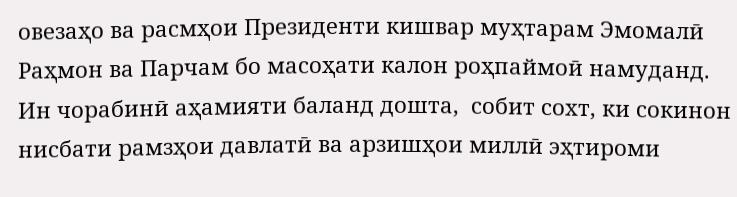овезаҳо ва расмҳои Президенти кишвар муҳтарам Эмомалӣ Раҳмон ва Парчам бо масоҳати калон роҳпаймоӣ намуданд. Ин чорабинӣ аҳамияти баланд дошта,  собит сохт, ки сокинон нисбати рамзҳои давлатӣ ва арзишҳои миллӣ эҳтироми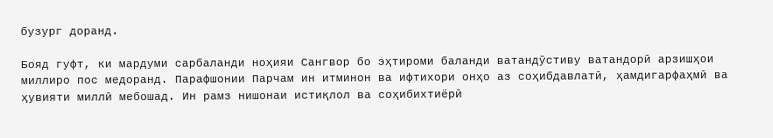бузург доранд.

Бояд гуфт, ки мардуми сарбаланди ноҳияи Сангвор бо эҳтироми баланди ватандӯстиву ватандорӣ арзишҳои миллиро пос медоранд. Парафшонии Парчам ин итминон ва ифтихори онҳо аз соҳибдавлатӣ, ҳамдигарфаҳмӣ ва ҳувияти миллӣ мебошад. Ин рамз нишонаи истиқлол ва соҳибихтиёрӣ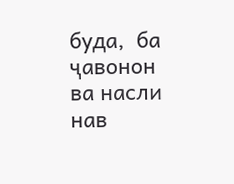буда,  ба ҷавонон ва насли нав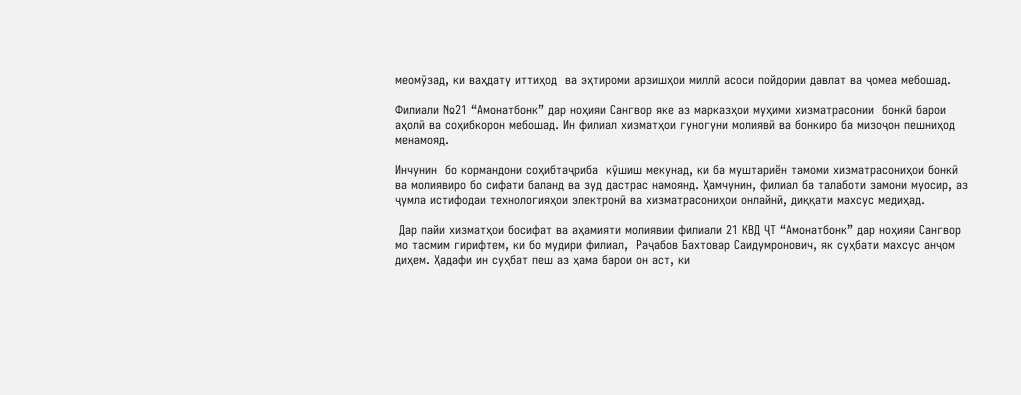меомӯзад, ки ваҳдату иттиҳод  ва эҳтироми арзишҳои миллӣ асоси пойдории давлат ва ҷомеа мебошад.

Филиали №21 “Амонатбонк” дар ноҳияи Сангвор яке аз марказҳои муҳими хизматрасонии  бонкӣ барои аҳолӣ ва соҳибкорон мебошад. Ин филиал хизматҳои гуногуни молиявӣ ва бонкиро ба мизоҷон пешниҳод менамояд.

Инчунин  бо кормандони соҳибтаҷриба  кӯшиш мекунад, ки ба муштариён тамоми хизматрасониҳои бонкӣ ва молиявиро бо сифати баланд ва зуд дастрас намоянд. Ҳамчунин, филиал ба талаботи замони муосир, аз ҷумла истифодаи технологияҳои электронӣ ва хизматрасониҳои онлайнӣ, диққати махсус медиҳад.

 Дар пайи хизматҳои босифат ва аҳамияти молиявии филиали 21 КВД ҶТ “Амонатбонк” дар ноҳияи Сангвор мо тасмим гирифтем, ки бо мудири филиал,  Раҷабов Бахтовар Саидумронович, як суҳбати махсус анҷом диҳем. Ҳадафи ин суҳбат пеш аз ҳама барои он аст, ки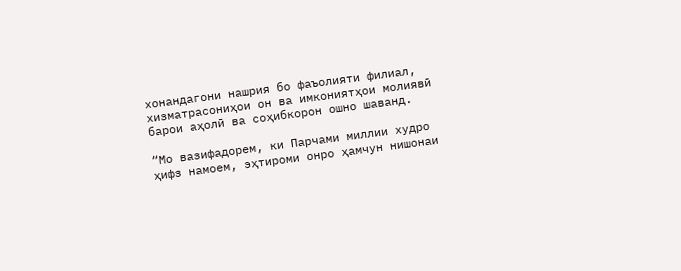хонандагони нашрия бо фаъолияти филиал, хизматрасониҳои он ва имкониятҳои молиявӣ барои аҳолӣ ва соҳибкорон ошно шаванд.

“Мо вазифадорем, ки Парчами миллии худро ҳифз намоем, эҳтироми онро ҳамчун нишонаи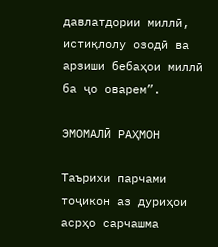давлатдории миллӣ, истиқлолу озодӣ ва арзиши бебаҳои миллӣ ба ҷо оварем”.

ЭМОМАЛӢ РАҲМОН

Таърихи парчами тоҷикон аз дуриҳои асрҳо сарчашма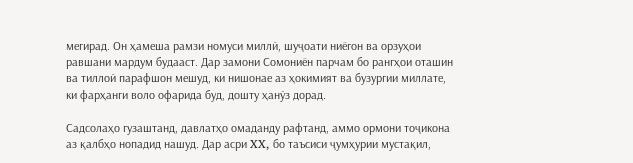мегирад. Он ҳамеша рамзи номуси миллӣ, шуҷоати ниёгон ва орзуҳои равшани мардум будааст. Дар замони Сомониён парчам бо рангҳои оташин ва тиллоӣ парафшон мешуд, ки нишонае аз ҳокимият ва бузургии миллате, ки фарҳанги воло офарида буд, дошту ҳанӯз дорад.

Садсолаҳо гузаштанд, давлатҳо омаданду рафтанд, аммо ормони тоҷикона аз қалбҳо нопадид нашуд. Дар асри XX, бо таъсиси ҷумҳурии мустақил,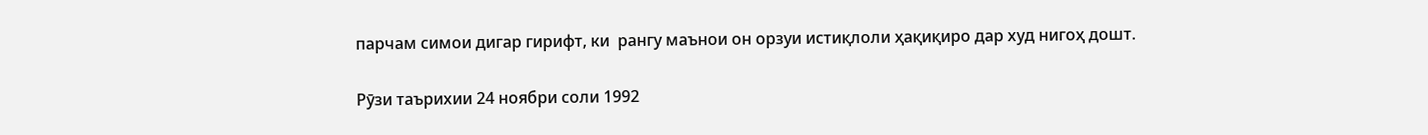парчам симои дигар гирифт, ки  рангу маънои он орзуи истиқлоли ҳақиқиро дар худ нигоҳ дошт.

Рӯзи таърихии 24 ноябри соли 1992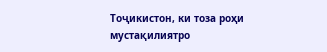Тоҷикистон, ки тоза роҳи мустақилиятро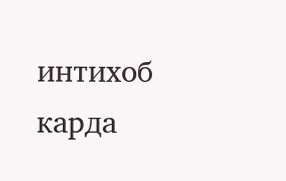интихоб карда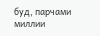буд, парчами миллии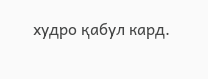худро қабул кард.